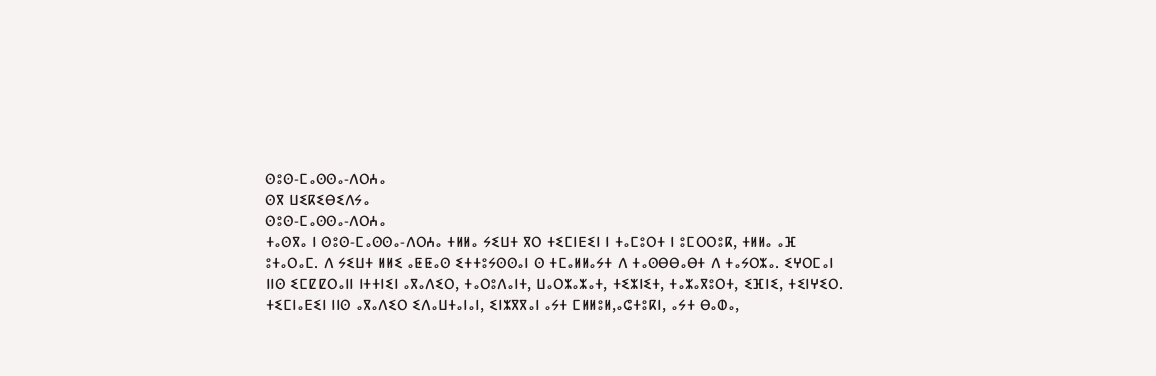ⵙⵓⵙ-ⵎⴰⵙⵙⴰ-ⴷⵔⵄⴰ
ⵙⴳ ⵡⵉⴽⵉⴱⵉⴷⵢⴰ
ⵙⵓⵙ-ⵎⴰⵙⵙⴰ-ⴷⵔⵄⴰ
ⵜⴰⵙⴳⴰ ⵏ ⵙⵓⵙ-ⵎⴰⵙⵙⴰ-ⴷⵔⵄⴰ ⵜⵍⵍⴰ ⵢⵉⵡⵜ ⴳⵔ ⵜⵉⵎⵏⴹⵉⵏ ⵏ ⵜⴰⵎⵓⵔⵜ ⵏ ⵓⵎⵔⵔⵓⴽ, ⵜⵍⵍⴰ ⴰⴼ ⵓⵜⴰⵔⴰⵎ. ⴷ ⵢⵉⵡⵜ ⵍⵍⵉ ⴰⵟⵟⴰⵙ ⵉⵜⵜⵓⵢⵙⵙⴰⵏ ⵙ ⵜⵎⴰⵍⵍⴰⵢⵜ ⴷ ⵜⴰⵙⴱⴱⴰⴱⵜ ⴷ ⵜⴰⵢⵔⵣⴰ. ⵉⵖⵔⵎⴰⵏ ⵏⵏⵙ ⵉⵎⵇⵇⵔⴰⵏⵏ ⵏⵜⵜⵏⵉⵏ ⴰⴳⴰⴷⵉⵔ, ⵜⴰⵔⵓⴷⴰⵏⵜ, ⵡⴰⵔⵣⴰⵣⴰⵜ, ⵜⵉⵣⵏⵉⵜ, ⵜⴰⵣⴰⴳⵓⵔⵜ, ⵉⴼⵏⵉ, ⵜⵉⵏⵖⵉⵔ.
ⵜⵉⵎⵏⴰⴹⵉⵏ ⵏⵏⵙ ⴰⴳⴰⴷⵉⵔ ⵉⴷⴰⵡⵜⴰⵏⴰⵏ, ⵉⵏⵣⴳⴳⴰⵏ ⴰⵢⵜ ⵎⵍⵍⵓⵍ,ⴰⵛⵜⵓⴽⵏ, ⴰⵢⵜ ⴱⴰⵀⴰ,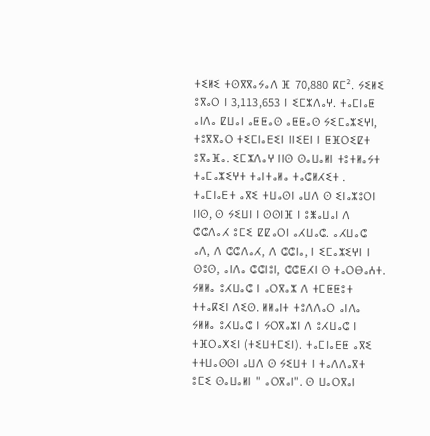ⵜⵉⵍⵉ ⵜⵙⴳⴳⴰⵢⴰⴷ ⴼ 70,880 ⴽⵎ². ⵢⵉⵍⵉ ⵓⴳⴰⵔ ⵏ 3,113,653 ⵏ ⵉⵎⵣⴷⴰⵖ. ⵜⴰⵎⵏⴰⵟ ⴰⵏⴷⴰ ⵇⵡⴰⵏ ⴰⵟⵟⴰⵙ ⴰⵟⵟⴰⵙ ⵢⵉⵎⴰⵣⵉⵖⵏ, ⵜⵓⴳⴳⴰⵔ ⵜⵉⵎⵏⴰⴹⵉⵏ ⵏⵏⵉⴹⵏ ⵏ ⵟⴼⵔⵉⵇⵜ ⵓⴳⴰⴼⴰ. ⵉⵎⵣⴷⴰⵖ ⵏⵏⵙ ⵙⴰⵡⴰⵍⵏ ⵜⵓⵜⵍⴰⵢⵜ ⵜⴰⵎⴰⵣⵉⵖⵜ ⵜⴰⵏⵜⴰⵍⴰ ⵜⴰⵛⵍⵃⵉⵜ .
ⵜⴰⵎⵏⴰⴹⵜ ⴰⴳⵉ ⵜⵡⴰⵙⵏ ⴰⵡⴷ ⵙ ⵉⵏⴰⵣⵓⵔⵏ ⵏⵏⵙ, ⵙ ⵢⵉⵡⵏ ⵏ ⵙⵙⵏⴼ ⵏ ⵓⵥⴰⵡⴰⵏ ⴷ ⵛⵛⴷⴰⵃ ⵓⵎⵉ ⵇⵇⴰⵔⵏ ⴰⵃⵡⴰⵛ. ⴰⵃⵡⴰⵛ ⴰⴷ, ⴷ ⵛⵛⴷⴰⵃ, ⴷ ⵛⵛⵏⴰ, ⵏ ⵉⵎⴰⵣⵉⵖⵏ ⵏ ⵙⵓⵙ, ⴰⵏⴷⴰ ⵛⵛⵏⵓⵏ, ⵛⵛⵟⵃⵏ ⵙ ⵜⴰⵔⴱⴰⵄⵜ. ⵢⵍⵍⴰ ⵓⵃⵡⴰⵛ ⵏ ⴰⵔⴳⴰⵣ ⴷ ⵜⵎⵟⵟⵓⵜ ⵜⵜⴰⴽⵉⵏ ⴷⵉⵙ. ⵍⵍⴰⵏⵜ ⵜⵓⴷⴷⴰⵔ ⴰⵏⴷⴰ ⵢⵍⵍⴰ ⵓⵃⵡⴰⵛ ⵏ ⵢⵔⴳⴰⵣⵏ ⴷ ⵓⵃⵡⴰⵛ ⵏ ⵜⴼⵔⴰⵅⵉⵏ (ⵜⵉⵡⵜⵎⵉⵏ). ⵜⴰⵎⵏⴰⴹⵟ ⴰⴳⵉ ⵜⵜⵡⴰⵙⵙⵏ ⴰⵡⴷ ⵙ ⵢⵉⵡⵜ ⵏ ⵜⴰⴷⴷⴰⴳⵜ ⵓⵎⵉ ⵙⴰⵡⴰⵍⵏ " ⴰⵔⴳⴰⵏ". ⵙ ⵡⴰⵔⴳⴰⵏ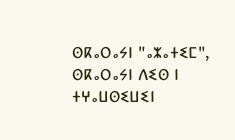ⵙⴽⴰⵔⴰⵢⵏ "ⴰⵣⴰⵜⵉⵎ", ⵙⴽⴰⵔⴰⵢⵏ ⴷⵉⵙ ⵏ ⵜⵖⴰⵡⵙⵉⵡⵉⵏ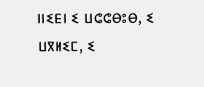ⵏⵏⵉⴹⵏ ⵉ ⵡⵛⵛⴱⵓⴱ, ⵉ ⵡⴳⵍⵉⵎ, ⵉ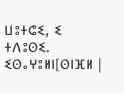ⵡⵓⵜⵛⵉ, ⵉ ⵜⴷⵓⵙⵉ.
ⵉⵙⴰⵖⵓⵍⵏ[ⵙⵏⴼⵍ |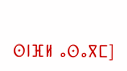ⵙⵏⴼⵍ ⴰⵙⴰⴳⵎ]